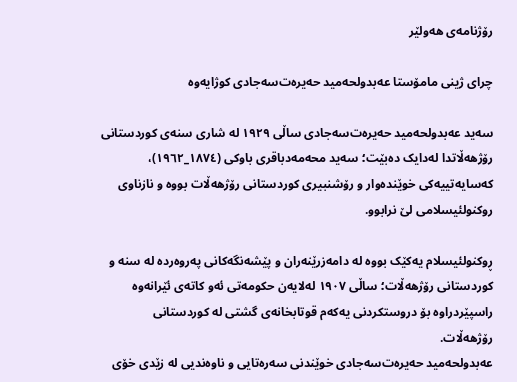رۆژنامەی ھەولێر

چرای ژینی مامۆستا عەبدولحەمید حەیرەت‌سەجادی کوژایەوە

سەید عەبدولحەمید حەیرەت‌سەجادی ساڵی ١٩٢٩ لە شاری سنەی کوردستانی رۆژهەڵاتدا لەدایک دەبێت؛ سەید محەمەدباقری باوکی (١٨٧٤_١٩٦٢)، کەسایەتییەکی خوێندەوار و رۆشنبیری کوردستانی رۆژهەڵات بووە و نازناوی روکنولئیسلامی لێ نرابوو.

ڕوکنولئیسلام یەکێک بووە لە دامەزرێنەران و پێشەنگەکانی پەروەردە لە سنە و کوردستانی رۆژهەڵات؛ ساڵی ١٩٠٧ لەلایەن حکومەتی ئەو کاتەی ئێرانەوە راسپێردراوە بۆ دروستکردنی یەکەم قوتابخانەی گشتی لە کوردستانی رۆژهەڵات.
عەبدولحەمید حەیرەت‌سەجادی خوێندنی سەرەتایی و ناوەندیی لە زێدی خۆی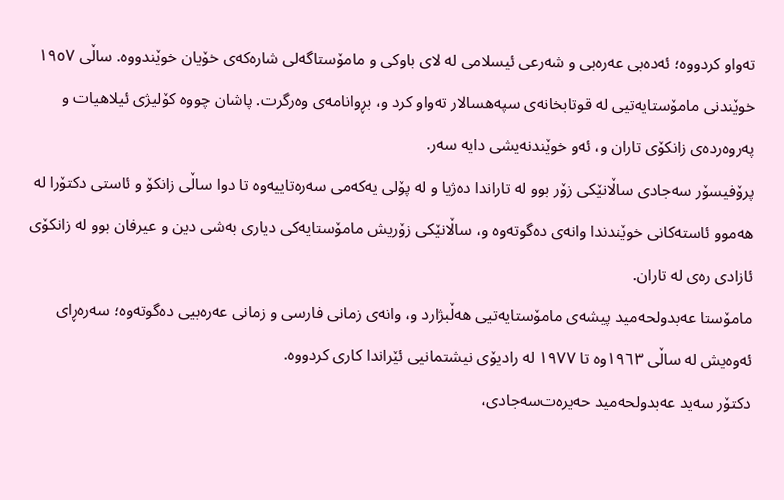تەواو کردووە؛ ئەدەبی عەرەبی و شەرعی ئیسلامی لە لای باوکی و مامۆستاگەلی شارەکەی خۆیان خوێندووە. ساڵی ١٩٥٧ خوێندنی مامۆستایەتیی لە قوتابخانەی سپەهسالار تەواو کرد و، بڕوانامەی وەرگرت. پاشان چووە کۆلیژی ئیلاهیات و پەروەردەی زانکۆی تاران و، ئەو خوێندنەیشی دایە سەر.
پرۆفیسۆر سەجادی ساڵانێکی زۆر بوو لە تاراندا دەژیا و لە پۆلی یەکەمی سەرەتاییەوە تا دوا ساڵی زانکۆ و ئاستی دکتۆرا لە هەموو ئاستەکانی خوێندندا وانەی دەگوتەوە و، ساڵانێکی زۆریش مامۆستایەکی دیاری بەشی دین و عیرفان بوو لە زانکۆی ئازادی رەی لە تاران.
مامۆستا عەبدولحەمید پیشەی مامۆستایەتیی هەڵبژارد و، وانەی زمانی فارسی و زمانی عەرەبیی دەگوتەوە؛ سەرەڕای ئەوەیش لە ساڵی ١٩٦٣وە تا ١٩٧٧ لە رادیۆی نیشتمانیی ئێراندا کاری کردووە.
دکتۆر سەید عەبدولحەمید حەیرەت‌سەجادی،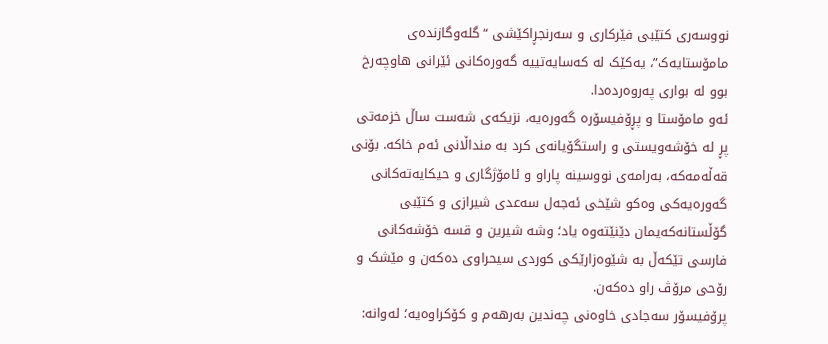نووسەری کتێبی فێرکاری و سەرنجڕاکێشی “گلەوگازندەی مامۆستایەک”، یەکێک لە کەسایەتییە گەورەکانی ئێرانی هاوچەرخ بوو لە بواری پەروەردەدا.
ئەو مامۆستا و پڕۆفیسۆرە گەورەیە، نزیکەی شەست ساڵ خزمەتی پڕ لە خۆشەویستی و راستگۆیانەی کرد بە منداڵانی ئەم خاکە. بۆنی قەڵەمەکە، بەرامەی نووسینە پاراو و ئامۆژگاری و حیکایەتەکانی گەورەیەکی وەکو شێخی ئەجەل سەعدی شیرازی و کتێبی گۆڵستانەکەیمان دێنێتەوە یاد؛ وشە شیرین و قسە خۆشەکانی فارسی تێکەڵ بە شێوەزارێکی کوردی سیحراوی دەکەن و مێشک و رۆحی مرۆڤ راو دەکەن.
پرۆفیسۆر سەجادی خاوەنی چەندین بەرهەم و کۆکراوەیە؛ لەوانە: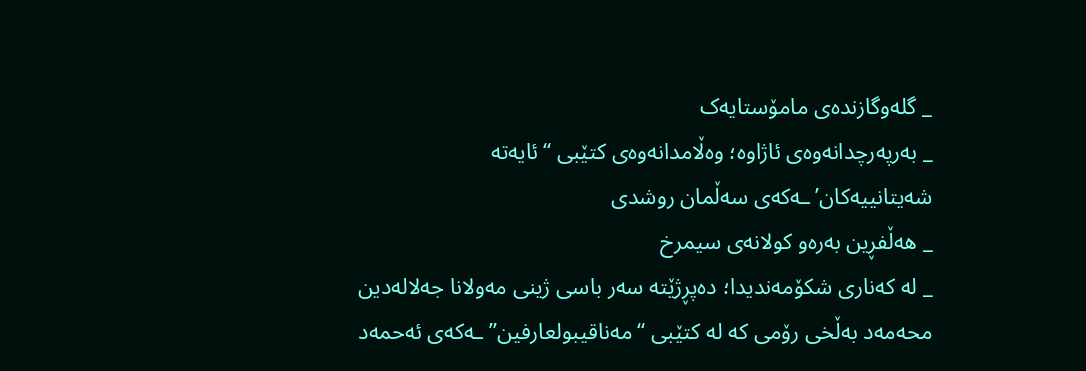_ گلەوگازندەی مامۆستایەک
_ بەرپەرچدانەوەی ئاژاوە؛ وەڵامدانەوەی کتێبی “ئایەتە شەیتانییەکان’ـەکەی سەڵمان روشدی
_ هەڵفڕین بەرەو کولانەی سیمرخ
_ لە کەناری شکۆمەندیدا؛ دەپڕژێتە سەر باسی ژینی مەولانا جەلالەدین محەمەد بەڵخی رۆمی کە لە کتێبی “مەناقیبولعارفین”ـەکەی ئەحمەد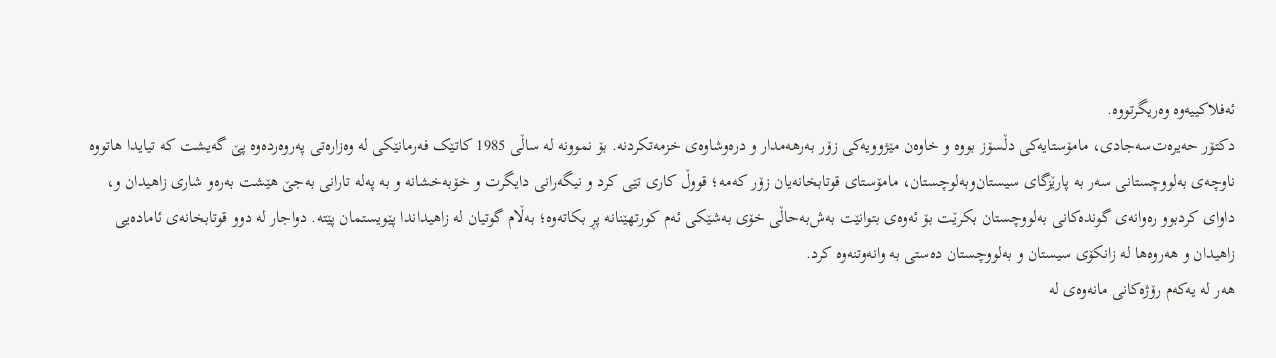ئەفلاکییەوە وەریگرتووە.
دکتۆر حەیرەت‌سەجادی، مامۆستایەکی دڵسۆز بووە و خاوەن مێژوویەکی زۆر بەرهەمدار و درەوشاوەی خزمەتکردنە. بۆ نموونە لە ساڵی 1985 کاتێک فەرمانێکی لە وەزارەتی پەروەردەوە پێ گەیشت کە تیایدا هاتووە ناوچەی بەلووچستانی سەر بە پارێزگای سیستان‌وبەلوچستان، مامۆستای قوتابخانەیان زۆر کەمە؛ قووڵ کاری تێی کرد و نیگەرانی دایگرت و خۆبەخشانە و بە پەلە تارانی بەجێ هێشت بەرەو شاری زاهیدان و، داوای کردبوو رەوانەی گوندەکانی بەلووچستان بکرێت بۆ ئەوەی بتوانێت بەش‌بەحاڵی خۆی بەشێکی ئەم کورتهێنانە پڕ بکاتەوە؛ بەڵام گوتیان لە زاهیداندا پێویستمان پێتە. دواجار لە دوو قوتابخانەی ئامادەیی زاهیدان و هەروەها لە زانکۆی سیستان و بەلووچستان دەستی بە وانەوتنەوە کرد.
هەر لە یەکەم رۆژەکانی مانەوەی لە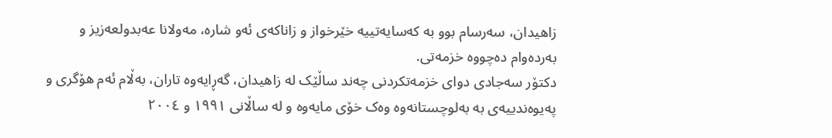زاهیدان، سەرسام بوو بە کەسایەتییە خێرخواز و زاناکەی ئەو شارە، مەولانا عەبدولعەزیز و بەردەوام دەچووە خزمەتی.
دکتۆر سەجادی دوای خزمەتکردنی چەند ساڵێک لە زاهیدان، گەڕایەوە تاران، بەڵام ئەم هۆگری و پەیوەندییەی بە بەلوچستانەوە وەک خۆی مایەوە و لە ساڵانی ١٩٩١ و ٢٠٠٤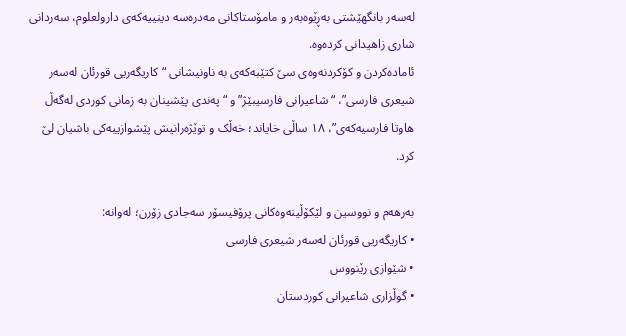لەسەر بانگهێشتی بەڕێوەبەر و مامۆستاکانی مەدرەسە دینییەکەی دارولعلوم، سەردانی شاری زاهیدانی کردەوە.
ئامادەکردن و کۆکردنەوەی سێ کتێبەکەی بە ناونیشانی “کاریگەریی قورئان لەسەر شیعری فارسی”، “شاعیرانی فارسیبێژ” و “پەندی پێشینان بە زمانی کوردی لەگەڵ هاوتا فارسیەکەی”، ١٨ ساڵی خایاند؛ خەڵک و توێژەرانیش پێشوازییەکی باشیان لێ کرد.

بەرهەم و نووسین و لێکۆڵینەوەکانی پرۆفیسۆر سەجادی زۆرن؛ لەوانە:
• کاریگەریی قورئان لەسەر شیعری فارسی
• شێوازی رێنووس
• گوڵزاری شاعیرانی کوردستان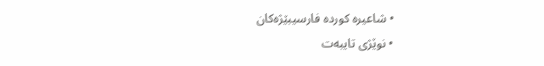• شاعیرە کوردە فارسیبێژەکان
• نوێژی تایبەت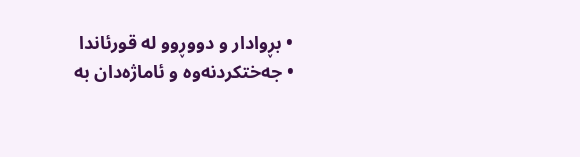• بڕوادار و دووڕوو لە قورئاندا
• جەختکردنەوە و ئاماژەدان بە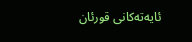ئایەتەکانی قورئان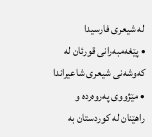لە شیعری فارسیدا
• پێغەمبەرانی قورئان لە کەوشەنی شیعری شاعیراندا
• مێژووی پەروەردە و راهێنان لە کوردستان بە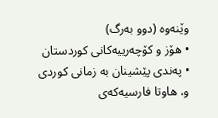وێنەوە (دوو بەرگ)
• هۆز و کۆچەرییەکانی کوردستان
• پەندی پێشینان بە زمانی کوردی و، هاوتا فارسیەکەی